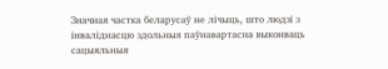Значная частка беларусаў не лічыць, што людзі з інваліднасцю здольныя паўнавартасна выконваць сацыяльныя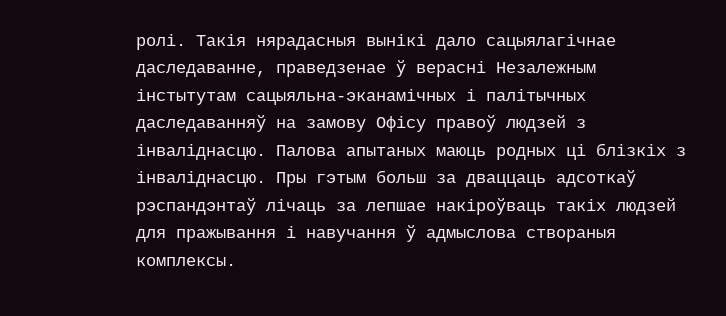ролі. Такія нярадасныя вынікі дало сацыялагічнае даследаванне, праведзенае ў верасні Незалежным інстытутам сацыяльна-эканамічных і палітычных даследаванняў на замову Офісу правоў людзей з інваліднасцю. Палова апытаных маюць родных ці блізкіх з інваліднасцю. Пры гэтым больш за дваццаць адсоткаў рэспандэнтаў лічаць за лепшае накіроўваць такіх людзей для пражывання і навучання ў адмыслова створаныя комплексы.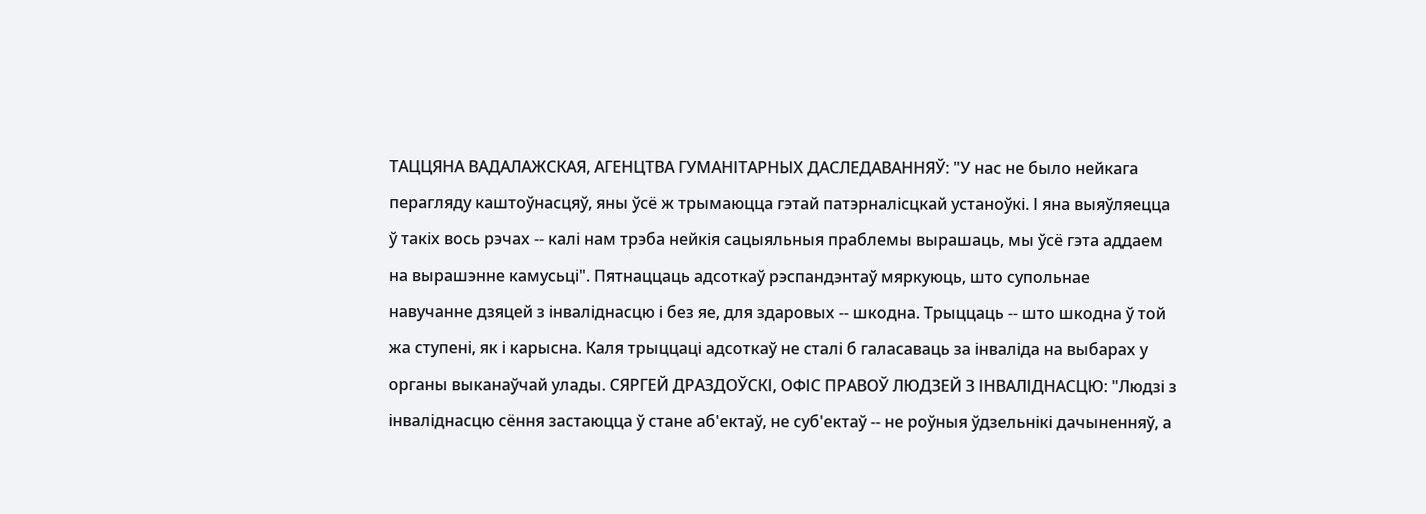ТАЦЦЯНА ВАДАЛАЖСКАЯ, АГЕНЦТВА ГУМАНІТАРНЫХ ДАСЛЕДАВАННЯЎ: "У нас не было нейкага перагляду каштоўнасцяў, яны ўсё ж трымаюцца гэтай патэрналісцкай устаноўкі. І яна выяўляецца ў такіх вось рэчах -- калі нам трэба нейкія сацыяльныя праблемы вырашаць, мы ўсё гэта аддаем на вырашэнне камусьці". Пятнаццаць адсоткаў рэспандэнтаў мяркуюць, што супольнае навучанне дзяцей з інваліднасцю і без яе, для здаровых -- шкодна. Трыццаць -- што шкодна ў той жа ступені, як і карысна. Каля трыццаці адсоткаў не сталі б галасаваць за інваліда на выбарах у органы выканаўчай улады. СЯРГЕЙ ДРАЗДОЎСКІ, ОФІС ПРАВОЎ ЛЮДЗЕЙ З ІНВАЛІДНАСЦЮ: "Людзі з інваліднасцю сёння застаюцца ў стане аб'ектаў, не суб'ектаў -- не роўныя ўдзельнікі дачыненняў, а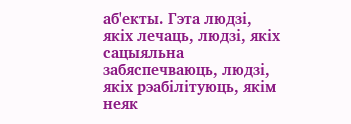аб'екты. Гэта людзі, якіх лечаць, людзі, якіх сацыяльна забяспечваюць, людзі, якіх рэабілітуюць, якім неяк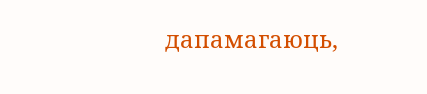дапамагаюць,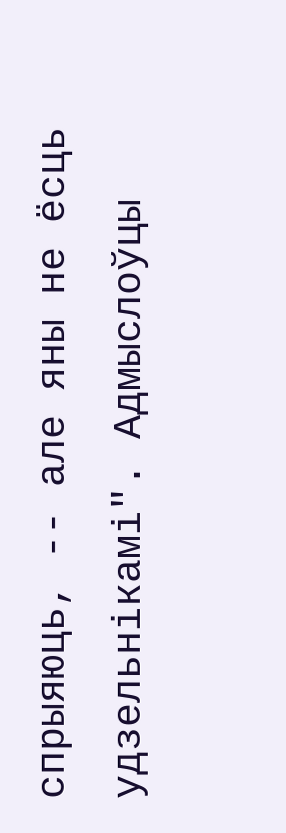спрыяюць, -- але яны не ёсць удзельнікамі". Адмыслоўцы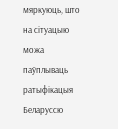мяркуюць, што на сітуацыю можа паўплываць ратыфікацыя Беларуссю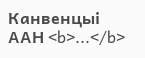Канвенцыі ААН <b>...</b>